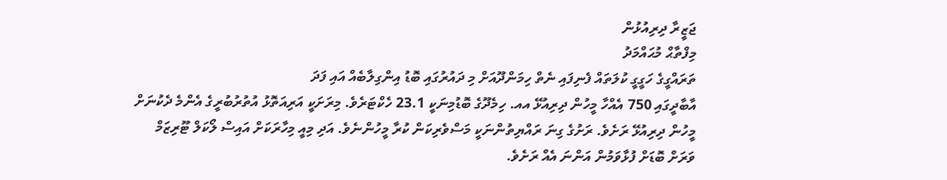ޖަޒީރާ ދިރިއުޅުން
މިފްތާޙް މުޙައްމަދު
ތަރައްގީގެ ހަގީގީ ކުލަތައް ފެނިފައި ނެތް ހިމަންދޫއަށް މި ދައުރުގައި ބޮޑު އިންގިލާބެއް އައި ފަދަ
އާބާދީގައި 750 އެއްހާ މީހުން ދިރިއުޅޭ އއ. ހިމެދޫގެ ބޮޑުމިނަކީ 23.1 ހެކްޓަރެވެ. މިރަށަކީ އަރިއަތޮޅު އުތުރުބުރީގެ އެންމެ ދެކުނަށް މީހުން ދިރިއުޅޭ ރަށެވެ. ރަށުގެ ގިނަ ރައްޔިތުންނަކީ މަސްވެރިކަން ކުރާ މީހުންނެވެ. އަދި މިއީ މިހާރަކަށް އައިސް ލޯކަލް ޓޫރިޒަމް ވަރަށް ބޮޑަށް ފުޅާވަމުން އަންނަ އެއް ރަށެވެ.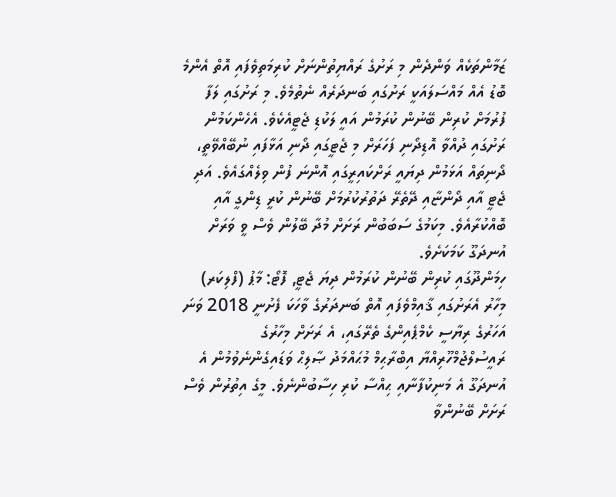ޒަމާންތަކެއް ވަންދެން މި ރަށުގެ ރައްޔިތުންނަށް ކުރިމަތިވެފައި އޮތް އެންމެ ބޮޑު އެއް މައްސަލައަކީ ރަށުގައި ބަނދަރެއް ނެތުމެވެ. މި ރަށުގައި ލަފާ ފުރުމަށް ކުރިން ބޭނުން ކުރަމުން އައީ ލަކުޑި ޖެޓީއެކެވެ. އެހެންކަމުން ރަށުގައި ދުއްވާ އޮޑިދޯނި ފަހަރަށް މި ޖެޓީގައި ދޯނި އަޅާފައި ނުބޭއްވޭތީ، ދޯނިތައް އަޅަމުން ދިޔައީ ރަށްކައިރީގައި އޮންނަ ފުން ވިލެއްގައެވެ. އަދި ޖެޓީ އާއި ދޯންޏާއި ދޭތެރޭ ދަތުރުކުރުމަށް ބޭނުން ކުރީ ޑިންގީ އާއި ބޮއްކުރާއެވެ. މިކަމުގެ ސަބަބުން ރަށަށް މުދާ ބޭލުން ވެސް ވީ ވަރަށް އުނދަގޫ ކަމަކަށެވެ.
ހިމަންދޫގައި ކުރިން ބޭނުން ކުރަމުން ދިޔަ ޖެޓީ, ފޮޓޯ: މާޕު (ފްލިކަރ)
މިހާރު އެރަށުގައި ޤާއިމްވެފައި އޮތް ބަނދަރުގެ ވާހަކަ ފެށުނީ 2018 ވަނަ އަހަރުގެ ރިޔާސީ ކެމްޕެއިންގެ ތެރޭގައި، އެ ރަށަށް މިހާރުގެ ރައީސުލްޖުމްހޫރިއްޔާ އިބްރާޙިމް މުޙައްމަދު ޞާލިޙް ވަޑައިގެންނެވުމުން އެ އުނދަގޫ އެ މަނިކުފާނާއި ޙިއްސާ ކުރި ހިސާބުންނެވެ. މީގެ އިތުރުން ވެސް ރަށަށް ބޭނުންވާ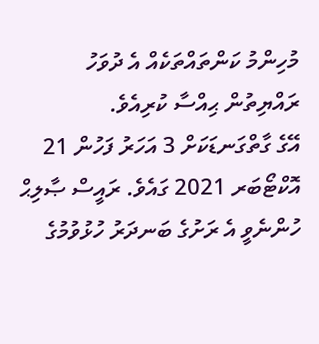މުހިންމު ކަންތައްތަކެއް އެ ދުވަހު ރައްޔިތުން ޙިއްސާ ކުރިއެވެ.
އޭގެ ގާތްގަނޑަކަށް 3 އަހަރު ފަހުން 21 އޮކްޓޯބަރ 2021 ގައެވެ. ރައީސް ޞާލިޙް ހުންނެވީ އެ ރަށުގެ ބަނދަރު ހުޅުވުމުގެ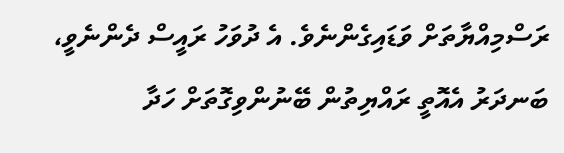ރަސްމިއްޔާތަށް ވަޑައިގެންނެވެ. އެ ދުވަހު ރައީސް ދެންނެވީ، ބަނދަރު އެއޮތީ ރައްޔިތުން ބޭނުންވިގޮތަށް ހަދާ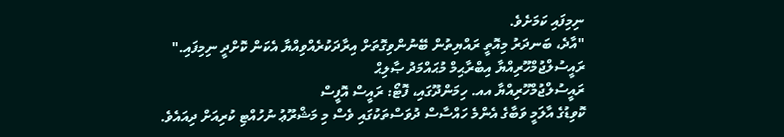ނިމިފައި ކަމަށެވެ.
"އާދެ، ބަނދަރު މިއޮތީ ރައްޔިތުން ބޭނުންވިގޮތަށް އިރާދަކުރެއްވިއްޔާ އެކަން ކޮށްދީ ނިމިފައި."
ރައީސުލްޖުމްހޫރިއްޔާ އިބްރާޙިމް މުޙައްމަދު ޞާލިޙް
ރައީސުލްޖުމްހޫރިއްޔާ އއ. ހިމަންދޫގައި، ފޮޓޯ: ރައީސް އޮފީސް
ކޮވިޑުގެ އާލަމީ ވަބާގެ އެންމެ ހައްސާސް ދުވަސްތަކުގައި ވެސް މި މަޝްރޫޢު ނުހުއްޓި ކުރިއަށް ދިއައެވެ.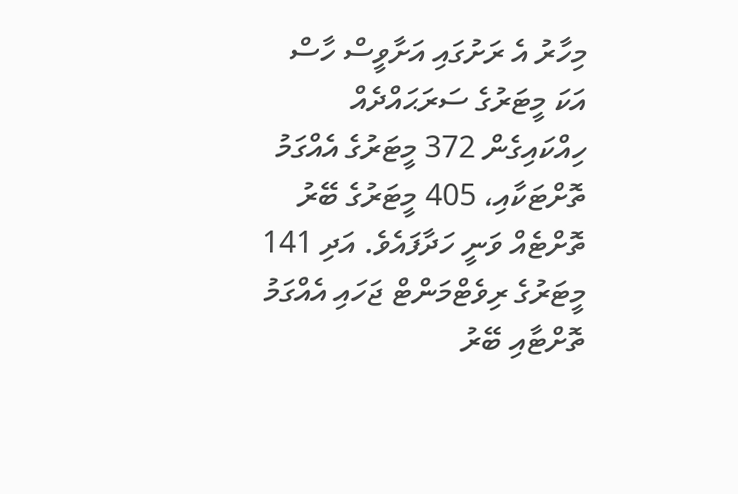މިހާރު އެ ރަށުގައި އަށާވީސް ހާސް އަކަ މީޓަރުގެ ސަރަޙައްދެއް ހިއްކައިގެން 372 މީޓަރުގެ އެއްގަމު ތޮށްޓަކާއި، 405 މީޓަރުގެ ބޭރު ތޮށްޓެއް ވަނީ ހަދާފައެވެ. އަދި 141 މީޓަރުގެ ރިވެޓްމަންޓް ޖަހައި އެއްގަމު ތޮށްޓާއި ބޭރު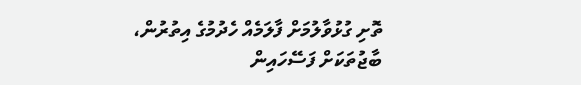ތޮށި ގުޅުވާލުމަށް ފާލަމެއް ހެދުމުގެ އިތުރުން، ބާޖުތަކަށް ފަސޭހައިން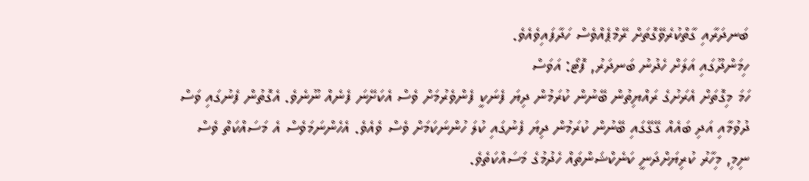ބަނދަރާއި ގާތްކުރެވޭގޮތަށް ރޭމްޕެއްވެސް ހަދާފައިވެއެވެ.
ހިމަންދޫގައި އަލަށް ހެދުނު ބަނދަރު, ފޮޓޯ: އަވަސް
ހަމަ މިގޮތަށް އެރަށުގެ ރައްޔިތުން ބޭނުން ކުރަމުން ދިޔަ ފެނަކީ ފެންވެރުމަށް ވެސް އެކަށޭނަ ފެނެއް ނޫނެވެ. އެގޮތުން ފެނުގައި ވަސް ދުވުމާއި އަދި ބައެއް ގޭގޭގައި ބޭނުން ކުރަމުން ދިޔަ ފެނުގައި ކުލަ ހުންނަކަމަށް ވެސް ވެއެވެ. އެހެންނަމަވެސް އެ މަސައްކަތް ވެސް ނިމި, މިހާރު ކުރިޔަށްދަނީ ކަނެކްޝަންތައް ހެދުމުގެ މަސައްކަތެވެ.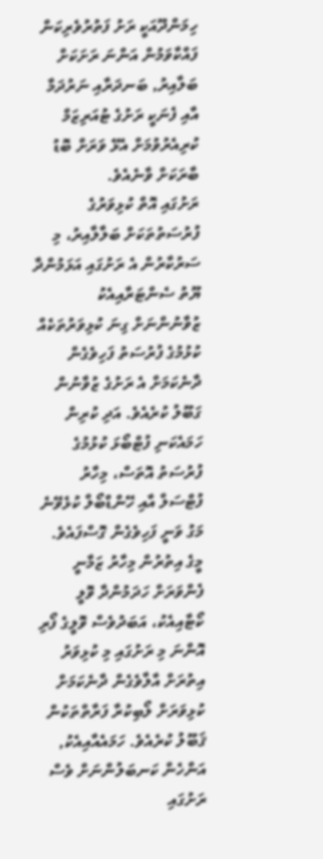ހިމަންދޫއަކީ ރަށު ފަތުރުވެރިކަން ފައްކާވަމުން އަންނަ ރަށަކަށް ބަލާއިރު, ބަނދަރާއި ނަރުދަމާ އާއި ފެނަކީ ރަށުގެ ޓުއަރިޒަމް ކުރިއެރުވުމަށް އެޅޭ ވަރަށް ބޮޑު ބާރަކަށް ވާނެއެވެ.
ރަށުގައި އޮތް ކުޅިވަރުގެ ފުރުސަތުތަކަށް ބަލާލާއިރު، މި ސަރުކާރުން އެ ރަށުގައި އަޅަމުންދާ ޔޫތު ސެންޓަރާއިއެކު ޒުވާނުންނަށް ގިނަ ކުޅިވަރުތަކެއް ކުޅުމުގެ ފުރުސަތު ފަހިވެގެން ދާނެކަމަށް އެ ރަށުގެ ޒުވާނުން ގަބޫލު ކުރެއެވެ. އަދި ކުރިން ހަމައެކަނި ފުޓްބޯޅަ ކުޅުމުގެ ފުރުސަތު އޮތަސް، މިހާރު ފުޓްސަލް އާއި ހޭންޑްބޯލް ކުޅެވޭނެ މަގު ވަނީ ފަހިވެގެން ގޮސްފައެވެ. މީގެ އިތުރުން މިހާރު ޒަމާނީ ފެންވަރަށް ހަދަމުންދާ ވޮލީ ކޯޓާއިއެކު، އަބަދުވެސް ވޮލީގެ ފޯރި އޮންނަ މި ރަށުގައި މި ކުޅިވަރު އިތުރަށް އާލާވެގެން ދާނެކަމަށް ކުޅިވަރަށް ލޯބިކުރާ ފަރާތްތަކުން ޤަބޫލު ކުރެއެވެ. ހަމައެއާއިއެކު, އަންހެން ކަނބަލުންނަށް ވެސް ރަށުގައި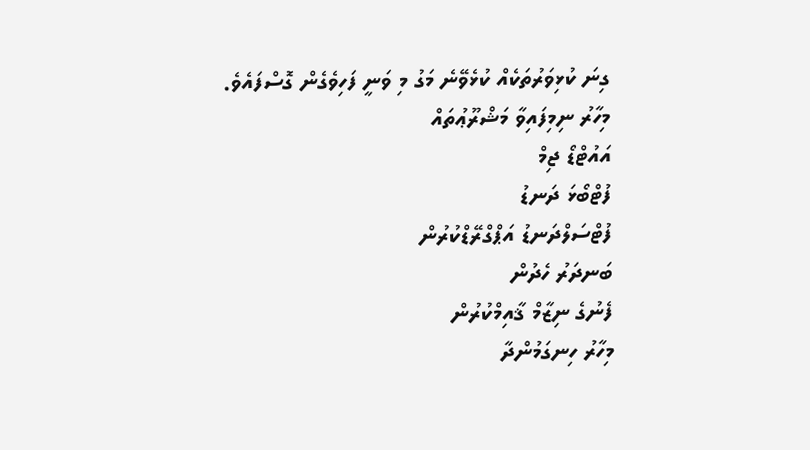ގިނަ ކުޅިވަރުތަކެއް ކުޅެވޭނެ މަގު މި ވަނީ ފަހިވެގެން ގޮސްފައެވެ.
މިހާރު ނިމިފައިވާ މަޝްރޫޢުތައް
އައުޓްޑޯ ޖިމް
ފުޓްބޯޅަ ދަނޑު
ފުޓްސަލްދަނޑު އަޕްގްރޭޑްކުރުން
ބަނދަރު ހެދުން
ފެނުގެ ނިޒާމް ޤާއިމްކުރުން
މިހާރު ހިނގަމުންދާ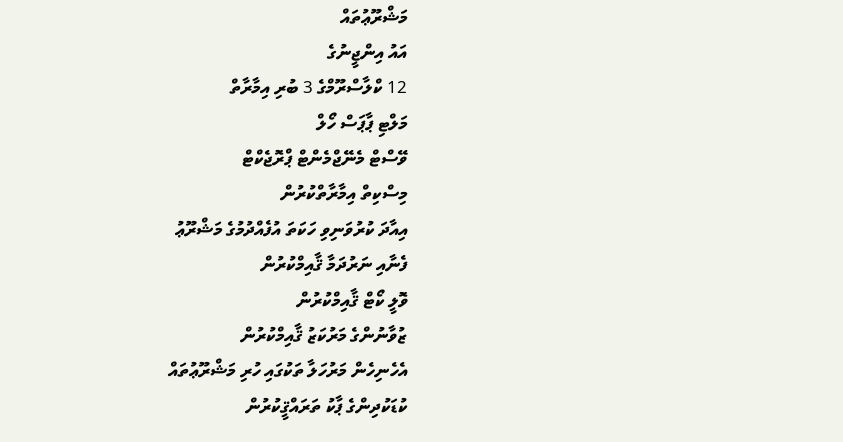މަޝްރޫޢުތައް
އައު އިންޖީނުގެ
12 ކްލާސްރޫމްގެ 3 ބުރި އިމާރާތް
މަލްޓި ޕާޕަސް ހޯލް
ވޭސްޓް މެނޭޖްމެންޓް ޕްރޮޖެކްޓް
މިސްކިތް އިމާރާތްކުރުން
އިއާދަ ކުރުވަނިވި ހަކަތަ އުފެއްދުމުގެ މަޝްރޫޢު
ފެނާއި ނަރުދަމާ ޤާއިމްކުރުން
ވޮލީ ކޯޓް ޤާއިމްކުރުން
ޒުވާނުންގެ މަރުކަޒު ޤާއިމްކުރުން
އެހެނިހެން މަރުހަލާ ތަކުގައި ހުރި މަޝްރޫޢުތައް
ކުޑަކުދިންގެ ޕާކު ތަރައްޤީކުރުން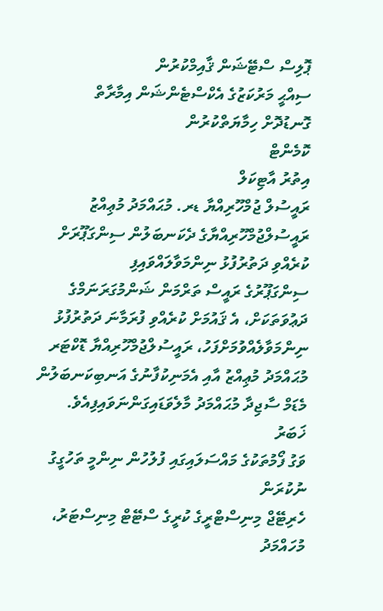ޕޮލިސް ސްޓޭޝަން ޤާއިމްކުރުން
ސިއްޙީ މަރުކަޒުގެ އެކްސްޓެންޝަން އިމާރާތް
ގޮނޑުދޮށް ހިމާޔަތްކުރުން
ކޮމެންޓް
އިތުރު އާޓިކަލް
ރައީސުލް ޖުމްހޫރިއްޔާ ޑރ. މުޙައްމަދު މުޢިއްޒު
ރައީސުލްޖުމްހޫރިއްޔާގެ ދެކަނބަލުން ސިންގަޕޫރަށް ކުރެއްވި ދަތުރުފުޅު ނިންމަވާލައްވައިފި
ސިންގަޕޫރުގެ ރައީސް ތަރްމަން ޝަންމުގަރަނަމްގެ ދަޢުވަތަކަށް، އެ ޤައުމަށް ކުރެއްވި ފުރަމާނަ ދަތުރުފުޅު ނިންމަވާލެއްވުމަށްފަހު، ރައީސުލްޖުމްހޫރިއްޔާ ޑޮކްޓަރ މުޙައްމަދު މުޢިއްޒު އާއި އެމަނިކުފާނުގެ އަނބިކަނބަލުން މެޑަމް ސާޖިދާ މުޙައްމަދު މާލެވަޑައިގަންނަވައިފިއެވެ.
ޚަބަރު
ވަގު ފޯމުތަކުގެ މައްސަލައިގައި ފުލުހުން ނިންމީ ތަހުގީގު ނުކުރަން
ހެރިޓޭޖް މިނިސްޓްރީގެ ކުރީގެ ސްޓޭޓް މިނިސްޓަރު، މުހައްމަދު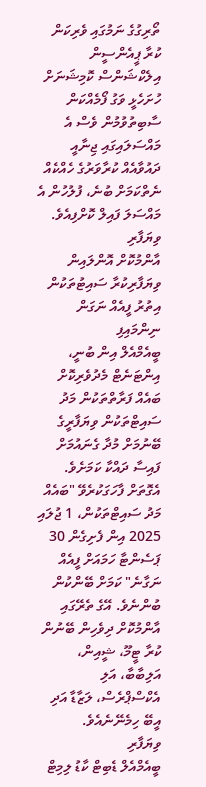ތޯރިގުގެ ނަމުގައި ވެރިކަން ކުރާ ޕީއެންސީން އިލެކްޝަންސް ކޮމިޝަނަށް ހުށަހެޅީ ވަގު ފޯމެއްކަން ސާބިތުވުމުން ވެސް އެ މައްސަލައިގައި ޖިނާއީ ދައުވާއެއް ކުރާވަރުގެ ހެއްކެއް ނެތްކަމަށް ބުނެ، ފުލުހުން އެ މައްސަލަ ފައިލް ކޮށްފިއެވެ.
ވިޔަފާރި
އާންމުކޮށް އޮންލައިން ވިޔަފާރިކުރާ ސައިޓުތަކުން އިތުރު ފީއެއް ނަގަން ނިންމައިފި
ބީއެމްއެލް އިން ބުނީ، އިންޓަނެޓް މެދުވެރިކޮށް ބައެއް ފަރާތްތަކުން މަދު ސައިޓްތަކުން ވިޔަފާރީގެ ބޭނުމަށް މުދާ ގެނައުމަށް ފައިސާ ދައްކާ ކަމަށެވެ. އެގޮތަށް ފާހަގަކުރެވޭ "ބައެއް މަދު ސައިޓްތަކުން، 1 ޖުލައި 2025 އިން ފެށިގެން 30 ޕަސެންޓާ ހަމައަށް ފީއެއް ނަގާނެ" ކަމަށް ބޭންކުން ބުންނެވެ. އޭގެ ތެރޭގައި އާންމުކޮށް ދިވެހިން ބޭނުން ކުރާ ޓީމޫ، ޝީއިން، އަލިބާބާ، އަލި އެކްސްޕްރެސް، ލަޒާޑާ އަދި އީބޭ ހިމެނޭނެއެވެ.
ވިޔަފާރި
ބީއެމްއެލް ޑެބިޓް ކާޑު ލިމިޓް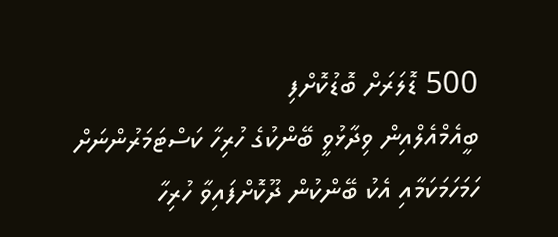500 ޑޮލަރަށް ބޮޑުކޮށްފި
ބީއެމްއެލްއިން ވިދާޅުވީ ބޭންކުގެ ހުރިހާ ކަސްޓަމަރުންނަށް ހަމަހަމަކަމާއި އެކު ބޭންކުން ދޫކޮށްފައިވާ ހުރިހާ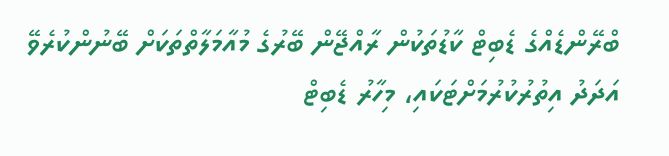ބްރޭންޑެއްގެ ޑެބިޓް ކާޑުތަކުން ރާއްޖޭން ބޭރުގެ މުއާމަލާތްތަކަށް ބޭނުންކުރެވޭ އަދަދު އިތުރުކުރުމަށްޓަކައި، މިހާރު ޑެބިޓް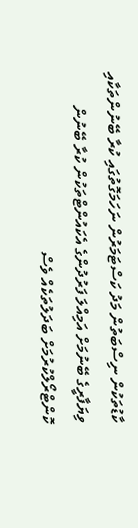ކާޑުތަކުން ނިސްބަތުން މަދު ކަސްޓަމަރުން ނަހަމަގޮތުގައި ކުރާ ބޭނުންތަކާއި ވިޔަފާރީގެ ބޭނުމަށް އަމިއްލަ ފަރުދުންގެ އެކައުންޓްތަކުން ކުރާ ބޭނުން ކޮންޓްރޯލްކުރުމަށް ބަދަލުތަކެއް ވެސް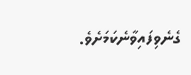ގެނެވިފައިވާނެކަމަށެވެ.